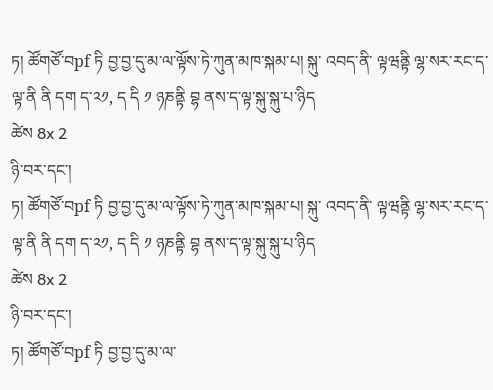ཏ། ཚོགཙོ་བpf ཏི བྱ་བྱ་དུ་མ་ལ་ལྟོས་ཏེ་ཀུན་མཁ་སྐམ་པ། སྐུ་ འབད་ནི་ ལྟཝནྟི ལྷ་སར་རང་ད་ལྟ་ནི ནི དག ད་༢༡, ད དི ༡ ཉཎནྟི བྷ ནས་ད་ལྟ་སྐུ་སྐུ་པ་ཉིད
ཚེས 8x 2
ཉི་བར་དང་།
ཏ། ཚོགཙོ་བpf ཏི བྱ་བྱ་དུ་མ་ལ་ལྟོས་ཏེ་ཀུན་མཁ་སྐམ་པ། སྐུ་ འབད་ནི་ ལྟཝནྟི ལྷ་སར་རང་ད་ལྟ་ནི ནི དག ད་༢༡, ད དི ༡ ཉཎནྟི བྷ ནས་ད་ལྟ་སྐུ་སྐུ་པ་ཉིད
ཚེས 8x 2
ཉི་བར་དང་།
ཏ། ཚོགཙོ་བpf ཏི བྱ་བྱ་དུ་མ་ལ་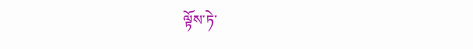ལྟོས་ཏེ་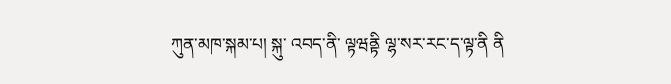ཀུན་མཁ་སྐམ་པ། སྐུ་ འབད་ནི་ ལྟཝནྟི ལྷ་སར་རང་ད་ལྟ་ནི ནི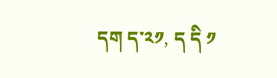དག ད་༢༡, ད དི ༡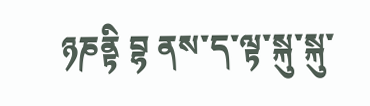ཉཎནྟི བྷ ནས་ད་ལྟ་སྐུ་སྐུ་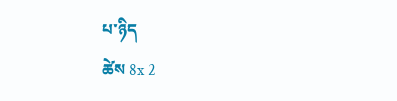པ་ཉིད
ཚེས 8x 2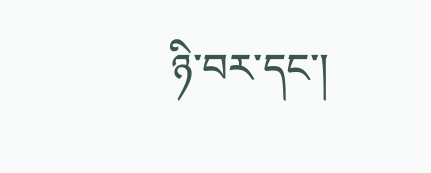ཉི་བར་དང་།